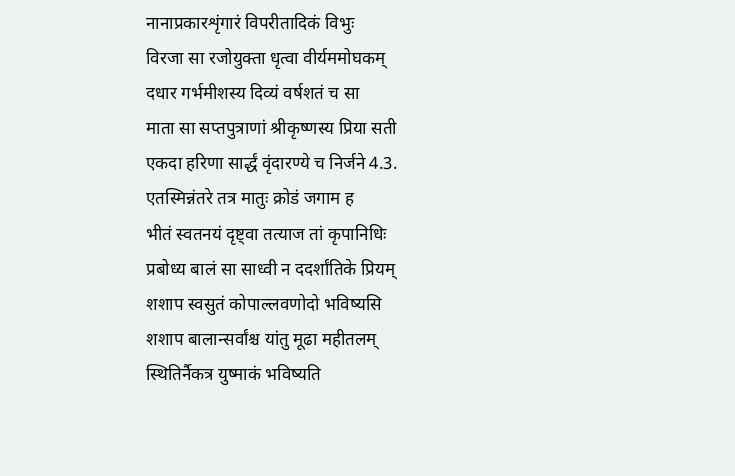नानाप्रकारशृंगारं विपरीतादिकं विभुः
विरजा सा रजोयुक्ता धृत्वा वीर्यममोघकम्
दधार गर्भमीशस्य दिव्यं वर्षशतं च सा
माता सा सप्तपुत्राणां श्रीकृष्णस्य प्रिया सती
एकदा हरिणा सार्द्धं वृंदारण्ये च निर्जने 4.3.
एतस्मिन्नंतरे तत्र मातुः क्रोडं जगाम ह
भीतं स्वतनयं दृष्ट्वा तत्याज तां कृपानिधिः
प्रबोध्य बालं सा साध्वी न ददर्शांतिके प्रियम्
शशाप स्वसुतं कोपाल्लवणोदो भविष्यसि
शशाप बालान्सर्वांश्च यांतु मूढा महीतलम्
स्थितिर्नैकत्र युष्माकं भविष्यति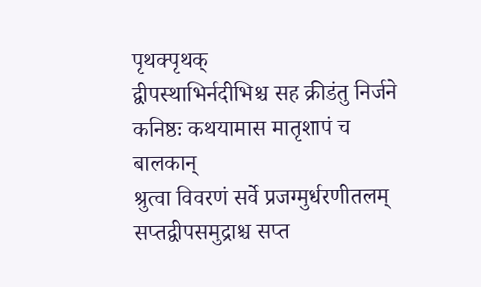पृथक्पृथक्
द्वीपस्थाभिर्नदीभिश्च सह क्रीडंतु निर्जने
कनिष्ठः कथयामास मातृशापं च बालकान्
श्रुत्वा विवरणं सर्वे प्रजग्मुर्धरणीतलम्
सप्तद्वीपसमुद्राश्च सप्त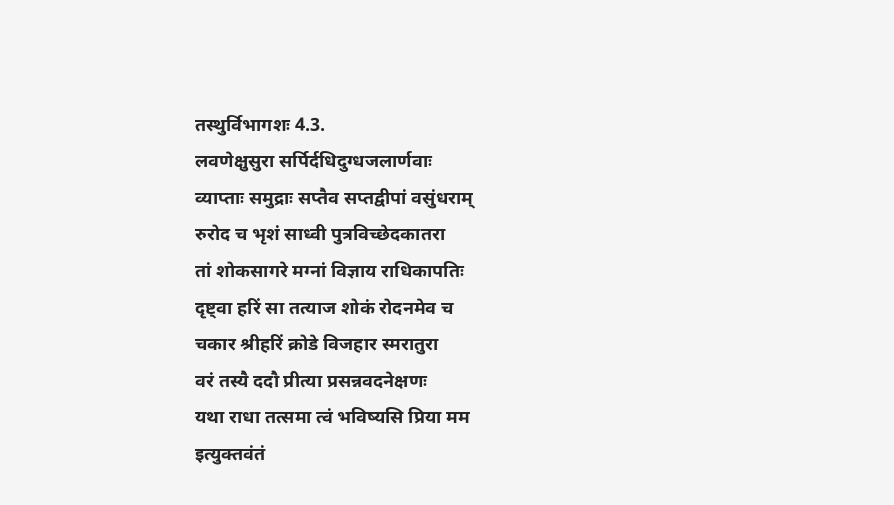तस्थुर्विभागशः 4.3.
लवणेक्षुसुरा सर्पिर्दधिदुग्धजलार्णवाः
व्याप्ताः समुद्राः सप्तैव सप्तद्वीपां वसुंधराम्
रुरोद च भृशं साध्वी पुत्रविच्छेदकातरा
तां शोकसागरे मग्नां विज्ञाय राधिकापतिः
दृष्ट्वा हरिं सा तत्याज शोकं रोदनमेव च
चकार श्रीहरिं क्रोडे विजहार स्मरातुरा
वरं तस्यै ददौ प्रीत्या प्रसन्नवदनेक्षणः
यथा राधा तत्समा त्वं भविष्यसि प्रिया मम
इत्युक्तवंतं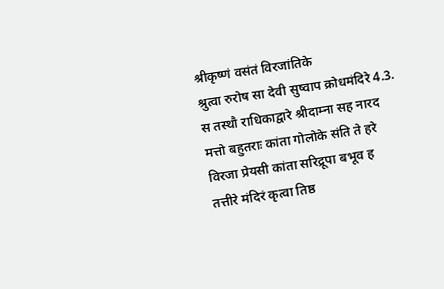श्रीकृष्णं वसंतं विरजांतिके
श्रुत्वा रुरोष सा देवी सुष्वाप क्रोधमंदिरे 4.3.
स तस्थौ राधिकाद्वारे श्रीदाम्ना सह नारद
मत्तो बहुतराः कांता गोलोके संति ते हरे
विरजा प्रेयसी कांता सरिद्रूपा बभूव ह
तत्तीरे मंदिरं कृत्वा तिष्ठ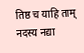तिष्ठ च याहि ताम्
नदस्य नद्या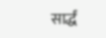सार्द्धं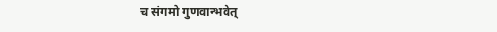च संगमो गुणवान्भवेत्